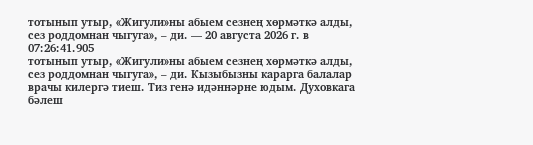тотынып утыр, «Жигули»ны абыем сезнең хөрмәткә алды, сез роддомнан чыгуга», – ди. — 20 августа 2026 г. в 07:26:41.905
тотынып утыр, «Жигули»ны абыем сезнең хөрмәткә алды, сез роддомнан чыгуга», – ди. Кызыбызны карарга балалар врачы килергә тиеш. Тиз генә идәннәрне юдым. Духовкага бәлеш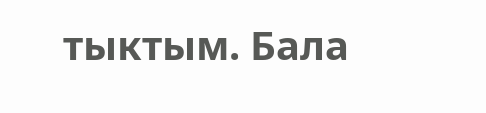тыктым. Бала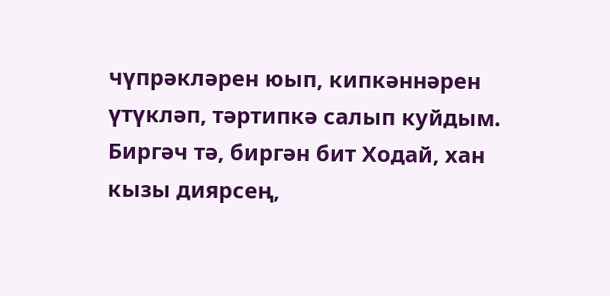чүпрәкләрен юып, кипкәннәрен үтүкләп, тәртипкә салып куйдым. Биргәч тә, биргән бит Ходай, хан кызы диярсең,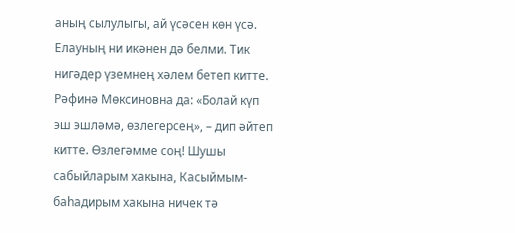аның сылулыгы, ай үсәсен көн үсә. Елауның ни икәнен дә белми. Тик нигәдер үземнең хәлем бетеп китте. Рәфинә Мөксиновна да: «Болай күп эш эшләмә, өзлегерсең», – дип әйтеп китте. Өзлегәмме соң! Шушы сабыйларым хакына, Касыймым-баһадирым хакына ничек тә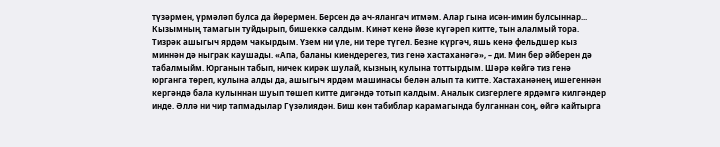түзәрмен, үрмәләп булса да йөрермен. Берсен дә ач-ялангач итмәм. Алар гына исән-имин булсыннар... Кызымның тамагын туйдырып, бишеккә салдым. Кинәт кенә йөзе күгәреп китте, тын алалмый тора. Тизрәк ашыгыч ярдәм чакырдым. Үзем ни үле, ни тере түгел. Безне күргәч, яшь кенә фельдшер кыз миннән дә ныграк каушады. «Апа, баланы киендерегез, тиз генә хастаханәгә», – ди. Мин бер әйберен дә табалмыйм. Юрганын табып, ничек кирәк шулай, кызның кулына тоттырдым. Шәрә көйгә тиз генә юрганга төреп, кулына алды да, ашыгыч ярдәм машинасы белән алып та китте. Хастаханәнең ишегеннән кергәндә бала кулыннан шуып төшеп китте дигәндә тотып калдым. Аналык сизгерлеге ярдәмгә килгәндер инде. Әллә ни чир тапмадылар Гүзәлиядән. Биш көн табиблар карамагында булганнан соң, өйгә кайтырга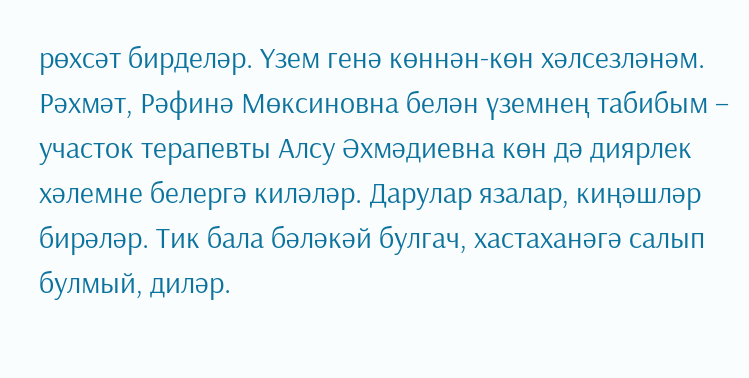рөхсәт бирделәр. Үзем генә көннән-көн хәлсезләнәм. Рәхмәт, Рәфинә Мөксиновна белән үземнең табибым – участок терапевты Алсу Әхмәдиевна көн дә диярлек хәлемне белергә киләләр. Дарулар язалар, киңәшләр бирәләр. Тик бала бәләкәй булгач, хастаханәгә салып булмый, диләр.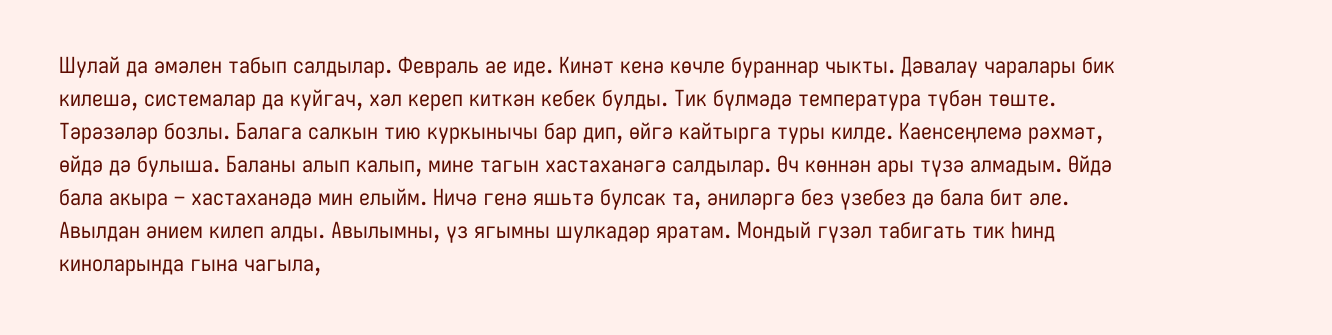Шулай да әмәлен табып салдылар. Февраль ае иде. Кинәт кенә көчле бураннар чыкты. Дәвалау чаралары бик килешә, системалар да куйгач, хәл кереп киткән кебек булды. Тик бүлмәдә температура түбән төште. Тәрәзәләр бозлы. Балага салкын тию куркынычы бар дип, өйгә кайтырга туры килде. Каенсеңлемә рәхмәт, өйдә дә булыша. Баланы алып калып, мине тагын хастаханәгә салдылар. Өч көннән ары түзә алмадым. Өйдә бала акыра – хастаханәдә мин елыйм. Ничә генә яшьтә булсак та, әниләргә без үзебез дә бала бит әле. Авылдан әнием килеп алды. Авылымны, үз ягымны шулкадәр яратам. Мондый гүзәл табигать тик һинд киноларында гына чагыла,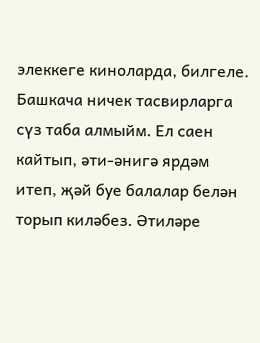элеккеге киноларда, билгеле. Башкача ничек тасвирларга сүз таба алмыйм. Ел саен кайтып, әти-әнигә ярдәм итеп, җәй буе балалар белән торып киләбез. Әтиләре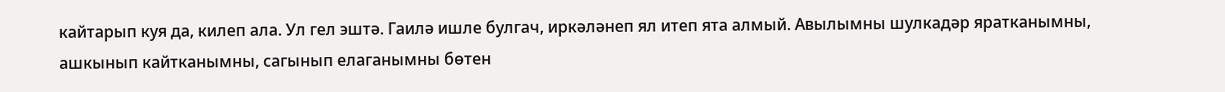кайтарып куя да, килеп ала. Ул гел эштә. Гаилә ишле булгач, иркәләнеп ял итеп ята алмый. Авылымны шулкадәр яратканымны, ашкынып кайтканымны, сагынып елаганымны бөтен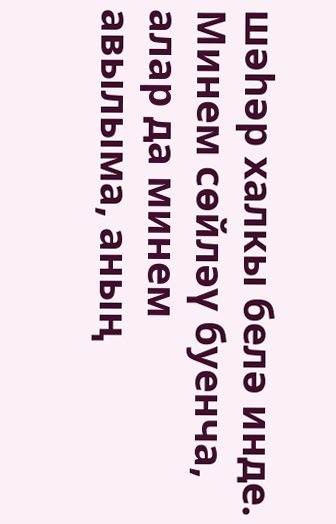шәһәр халкы белә инде. Минем сөйләү буенча, алар да минем авылыма, аның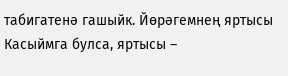табигатенә гашыйк. Йөрәгемнең яртысы Касыймга булса, яртысы –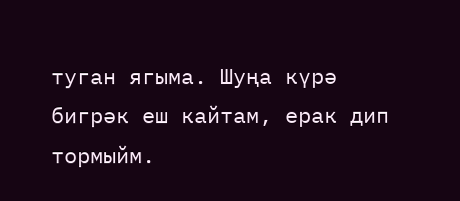туган ягыма. Шуңа күрә бигрәк еш кайтам, ерак дип тормыйм.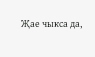Җае чыкса да,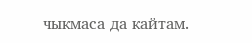чыкмаса да кайтам.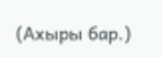(Ахыры бар.)